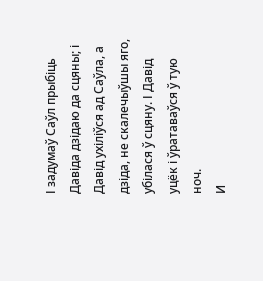І задумаў Саўл прыбіць Давіда дзідаю да сцяны; і Давід ухіліўся ад Саўла, а дзіда, не скалечыўшы яго, убілася ў сцяну. І Давід уцёк і ўратаваўся ў тую ноч.
И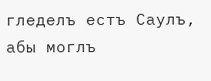гледелъ естъ Саулъ, абы моглъ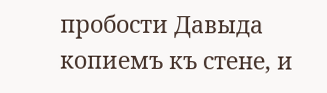пробости Давыда копиемъ къ стене, и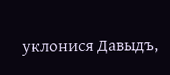уклонися Давыдъ,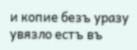и копие безъ уразу увязло естъ въ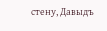стену, Давыдъ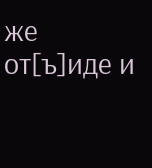же от[ъ]иде и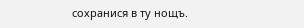сохранися в ту нощъ.